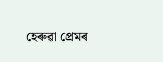হেৰুৱা প্ৰেমৰ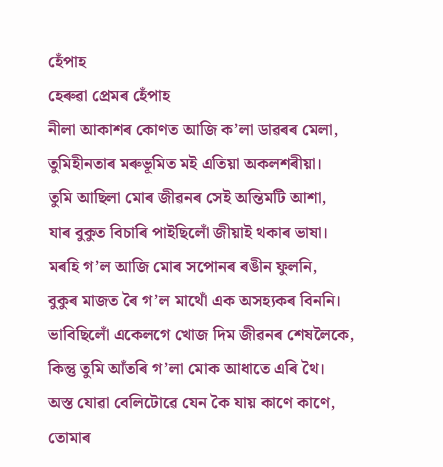হেঁপাহ
হেৰুৱা প্ৰেমৰ হেঁপাহ
নীলা আকাশৰ কোণত আজি ক’লা ডাৱৰৰ মেলা,
তুমিহীনতাৰ মৰুভূমিত মই এতিয়া অকলশৰীয়া।
তুমি আছিলা মোৰ জীৱনৰ সেই অন্তিমটি আশা,
যাৰ বুকুত বিচাৰি পাইছিলোঁ জীয়াই থকাৰ ভাষা।
মৰহি গ’ল আজি মোৰ সপোনৰ ৰঙীন ফুলনি,
বুকুৰ মাজত ৰৈ গ’ল মাথোঁ এক অসহ্যকৰ বিননি।
ভাবিছিলোঁ একেলগে খোজ দিম জীৱনৰ শেষলৈকে,
কিন্তু তুমি আঁতৰি গ’লা মোক আধাতে এৰি থৈ।
অস্ত যোৱা বেলিটোৱে যেন কৈ যায় কাণে কাণে,
তোমাৰ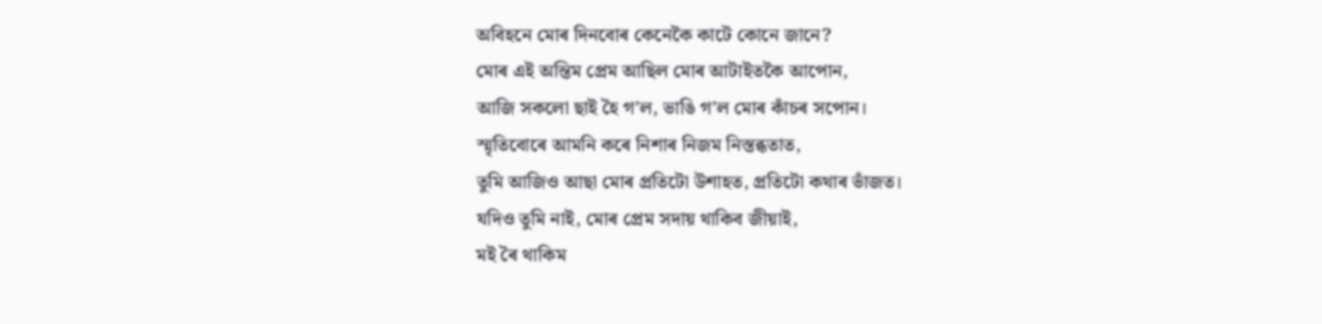অবিহনে মোৰ দিনবোৰ কেনেকৈ কাটে কোনে জানে?
মোৰ এই অন্তিম প্ৰেম আছিল মোৰ আটাইতকৈ আপোন,
আজি সকলো ছাই হৈ গ’ল, ভাঙি গ’ল মোৰ কাঁচৰ সপোন।
স্মৃতিবোৰে আমনি কৰে নিশাৰ নিজম নিস্তব্ধতাত,
তুমি আজিও আছা মোৰ প্ৰতিটো উশাহত, প্ৰতিটো কথাৰ ভাঁজত।
যদিও তুমি নাই, মোৰ প্ৰেম সদায় থাকিব জীয়াই,
মই ৰৈ থাকিম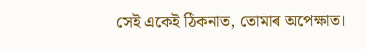সেই একেই ঠিকনাত, তোমাৰ অপেক্ষাত।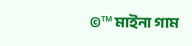©™ মাইনা গাম